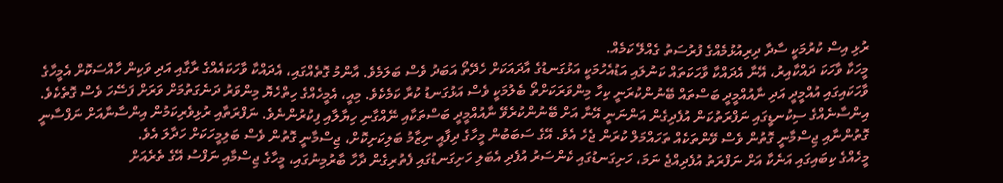ރުޅި އިސް ކުރުމަކީ ސާދާ ދިރިއުޅުމެއްގެ ފުރުސަތު ގެއްލޭ ކަމެއް.
މީހަކާ ވާހަކަ ދައްކާއިރު، އޭނާ އެދައްކާ ވާހަކަތައް ކަނުލައި އަޑުއެހުމަކީ އަޅުގަނޑުގެ އާދައަކަށް ހެދޭތޯ އަބަދު ވެސް ބަލަމެވެ. އާންމު ގޮތެއްގައި، އެދައްކާ ވާހަކައެއްގެ ރާގާއި އަދި ވަކިން ހާއްސަކޮށް އެމީހާގެ ވާހަކައިގައި އުއްމީދީ އަދި ނާއުއްމީދީ ބަސްތައް ބޭނުންކުރަނީ ކިހާ މިންވަރަކަށްތޯ ބެލުމަކީ ވެސް އަޅުގަނޑު ކުރާ ކަމެކެވެ. މިއީ، އެމީހެއްގެ ހިތްހެޔޮ މިންވަރު ދަނެގަތުމަށް ވަރަށް ފަސޭހަ ވެސް ގޮތެކެވެ.
އިންސާނެއްގެ ސިކުނޑީގައި ނަފްރަތުކަން އުފެދިގެން އަންނަނީ އޭނާ އަށް ބޭނުންކުރެވޭ ނާއުއްމީދީ ބަސްތަކާއި ނޭއްގާނި ހިޔާލާއި ފިކުރުންނެވެ. ނަފްރަތާއި ރުޅިވެރިކަމުން އިންސާނާއަށް ނަފްސާނީ ގޮތުންނާއި ޖިސްމާނީ ގޮތުން ވެސް ވޭންތަކެއް ތަހައްމަލް ކުރަން ޖެހެ އެވެ. އޭގެ ސަބަބުން މީހާގެ ދިފާއީ ނިޒާމު ބަލިކަށިކޮށް، ޖިސްމާނީ ގޮތުން ވެސް ބަލިމީހަކަށް ހަދާލަ އެވެ.
މީހެއްގެ ކިބައިގައި އަނެކާ އަށް ނަފްރަތު އުފެދިއްޖެ ނަމަ، ހަށިގަނޑުގައި ކެންސަރު އުފެދި އެބަލި ހަށިގަނޑުގައި ފެތުރިގެން ދާހާ ބާރުމިނުގައި، މީހާގެ ޖިސްމާއި ނަފްސު އޭގެ ތެރެއަށް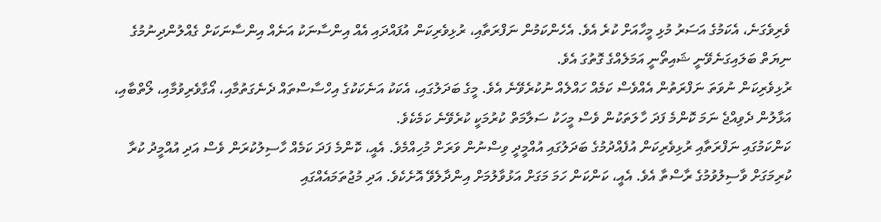ވެރިވެގަނެ، އެކަމުގެ އަސަރު މުޅި މީހާއަށް ކުރެ އެވެ. އެހެންކަމުން ނަފްރަތާއި، ރުޅިވެރިކަން އުފައްދައި އެއް އިންސާނަކު އަނެއް އިންސާނަކަށް ގެއްލުންދިނުމުގެ ނިޔަތް ބަލައިގަނެވޭނީ ޝައިތޯނީ އަމަލެއްގެ ގޮތުގަ އެވެ.
ރުޅިވެރިކަން ނުވަތަ ނަފްރަތުން އެއްވެސް ކަމެއް ހައްލެއް ނުކުރެވޭނެ އެވެ. މީގެ ބަދަލުގައި، އެކަކު އަނެކަކުގެ އިހްސާސްތައް ދެނެގަތުމާއި، އޯގާވެރިވުމާއި، ލޯތްބާއި، އަޅާލުން ދެވިއްޖެ ނަމަ ކޮންމެ ފަދަ ހާލަތަކުން ވެސް މީހަކު ސަލާމަތް ކުރުމަކީ ކުރެވޭނެ ކަމެކެވެ.
ކަންކަމުގައި ނަފްރަތާއި ރުޅިވެރިކަން އުފެއްދުމުގެ ބަދަލުގައި އުއްމީދީ ވިސްނުން ވަރަށް މުހިއްމެވެ. އެއީ، ކޮންމެ ފަދަ ކަމެއް ހާސިލުކުރަން ވެސް އަދި އުއްމީދު ކުރާ ކުރިމަގަށް ވާސިލުވުމުގެ ރާސްތާ އެވެ. އެއީ، ކަންކަން ހަމަ މަގަށް އަޅުވާލުމަށް އިންދާލެވޭ އޮށެކެވެ. އަދި މުޖުތަމައެއްގައި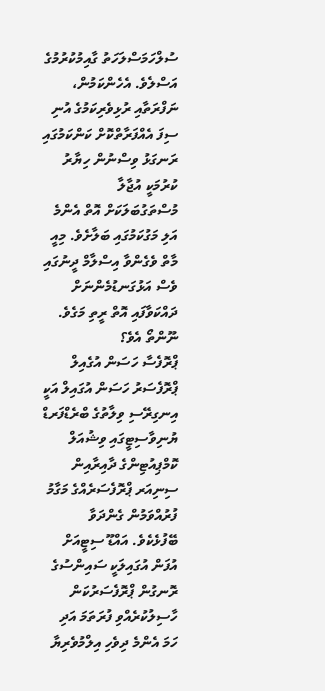ސުލްހަމަސްލަހަތު ގާއިމުކުރުމުގެ އަސްލެވެ. އެހެންކަމުން، ނަފްރަތާއި ރުޅިވެރިކަމުގެ އުނި ސިފަ އެއްފަރާތްކޮށް ކަންކަމުގައި ރަނގަޅު ވިސްނުން ހިޔާރު ކުރުމަކީ އުޖާލާ މުސްތަގުބަލަކަށް އޮތް އެންމެ އަލި މަގުކަމުގައި ބަލާށެވެ. މިއީ މާތް ވެގެންވާ އިސްލާމް ދީނުގައި ވެސް އަޅުގަނޑުމެންނަށް ދައްކަވާފައި އޮތް ރީތި މަގެވެ. ނޫންތޯ އެވެ؟
ޕްރޮފެސާ ހަސަން އުގެއިލް
ޕްރޮފެސަރު ހަސަން އުގައިލް އަކީ އިނގިރޭސި ވިލާތުގެ ބްރެޑްފަރޑް ޔުނިވާސިޓީގައި ވިޝުއަލް ކޮމްޕިއުޓިންގެ ދާއިރާއިން ސިނިއަރ ޕްރޮފެސަރެއްގެ މަގާމު ފުރުއްވަމުން ގެންދަވާ ބޭފުޅެކެވެ. އައްޑޫ ސިޓީއަށް އުފަން އުގައިލަކީ ސައިންސުގެ ރޮނގުން ޕްރޮފެސަރުކަން ހާސިލުކުރެއްވި ފުރަތަމަ އަދި ހަމަ އެންމެ ދިވެހި އިލްމުވެރިޔާ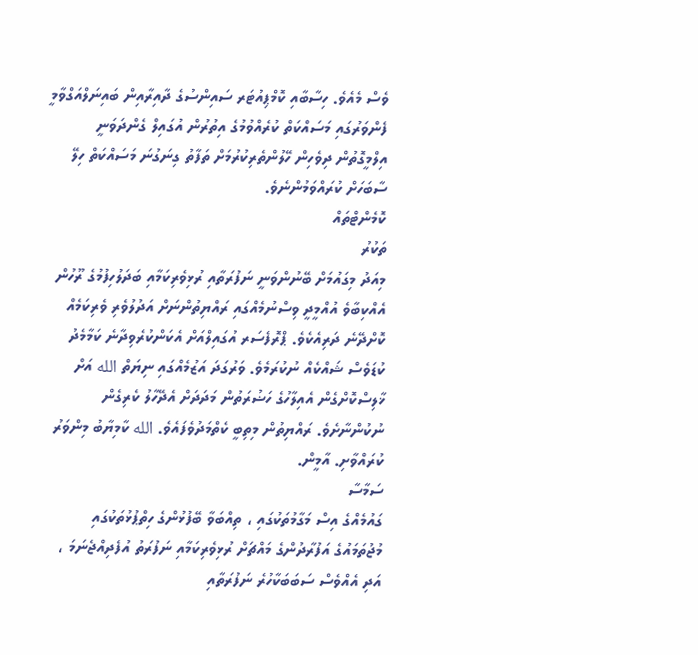ވެސް މެއެވެ. ހިސާބާއި ކޮމްޕިއުޓަރ ސައިންސުގެ ދާއިރާއިން ބައިނަލްއަގްވާމީ ފެންވަރުގައި މަސައްކަތް ކުރެއްވުމުގެ އިތުރުން އުގައިލް ގެންދަވަނީ އިލްމީގޮތުން ދިވެހިން ހޭލުންތެރިކުރުމަށް ތަފާތު ގިނަގުނަ މަސައްކަތް ހިލޭ ސާބަހަށް ކުރައްވަމުންނެވެ.
ކޮމެންޓްތައް
ތަކުރު
މިއަދު މިގައުމަށް ބޭނުންވަނީ ނަފުރަތާއި ރުޅިވެރިކަމާއި ބަދަލުހިފުމުގެ ރޫހުން އެއްކިބާވެ އުއްމީދީ ވިސްނުމެއްގައި ރައްޔިތުންނަށް އަދުލުވެރި ވެރިކަމެއް ކޮށްދޭނެ ދަރިއެކެވެ. ޕްރޮފެސަރ އުގައިލްއަށް އެކަންކުރެވިދާނެ ކަމާމެދު ކުޑަވެސް ޝައްކެއް ނުކުރަމެވެ. ވަރުގަދަ އަޒުމެއްގައި ނިޔަތް الله އަށް ޚާލިސްކޮށްގެން އެއިލާހުގެ ހަޟުރަތުން މަދަދަށް އެދޭހާލު ކެރިގެން ނުކުންނާށެވެ. ރައްޔިތުން މިތިބީ ކެތްމަދުވެފައެވެ. الله ކާމިޔާބު މިންވަރު ކުރައްވާށި. އާމީން.
ސަމާސާ
ގައުމެއްގެ އިސް މަގާމުތަކުގައި ، ތިއްބަވާ ބޭފުޅުންގެ ހިތްޕުޅުތަކުގައި މުޖުތަމައުގެ އަފުރާދުންގެ މައްޗަށް ރުޅިވެރިކަމާއި ނަފުރަތު އުފެދިއްޖެނަމަ ، އަދި އެއްވެސް ސަބަބަކާހުރެ ނަފުރަތާއި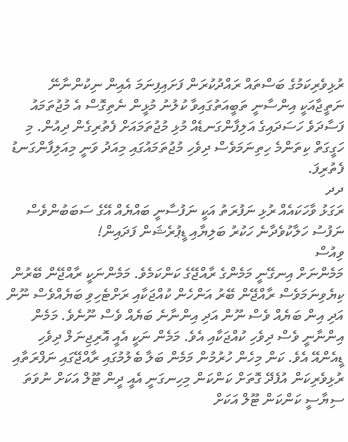ރުޅިވެރިކަމުގެ ބަސްތައް ރައްދުކުރަން ފަށައިފިނަމަ އެއިން ނިކުންނާނޭ ނަތީޖާއަކީ އިންސާނީ ތަބީއަތުގައިވާ ކުލުނު މުޅީން ނެތިގޮސް އެ މުޖުތަމައު ފަސާދަވެ ހަސަދައިގެ އަލިފާންގަނޑެއް މުޅި މުޖުތަމައަށް ފެތުރިގެން ދިއުން. މި ހަގީގަތް ކިތަންމެ ހިތިނަމަވެސް ދިވެހި މުޖުތަމައުގައި މިއަދު ވަނީ މިއަލިފާންގަނޑު ފެތުރިފަ.
ދދ
ރަގަޅު ވާހަކައެއް ރުޅި ނަފުރަތު އަކީ ނަފުސާނީ ބައްޔެއް އޭގެ ސަބަބުންވެސް ނަފުސު ހަލާކުވެދާނެ ހަކުރު ބަލިޔާއި ޑީޕުރެޝަން ފަދައިން!
ވިއުސް
މަމެންނަށް އިނގޭނީ މަމެންގެ ރާއްޖޭގެ ކަންކަމެވެ. މަމެންނަކީ ރާއްޖޭން ބޭރުން ކިޔެވިނަމަވެސް ރާއްޖޭން ބޭރު އަންހެން ކުއްޖަކާއި ރަށްޓެހިވި ބަޔެއްވެސް ނޫން އަދި އިން ބަޔެއް ވެސް ނޫން އަދި އިންނާނެ ބަޔެއް ވެސް ނޫނެވެ. މަމެން އިންނާނީ ވެސް ދިވެހި ކުއްޖަކާއި އެވެ. މަމެން ނަކީ އެއީ އޮރިޖިނަލް ދިވެހި ޑީއެންއޭ އެވެ. ކަން މިހެން ހުރުމުން މަމެން ބަލާ ބެލުމުގައި ރާއްޖޭގައި ނަފްރަތާއި ރުޅިވެރިކަން އުފެދޭ ގޮތަށް ކަންކަން މިހިނގަނީ އެއީ ދީން ޓޫލް އަކަށް ނުވަތަ ސިޔާސީ ކަންކަން ޓޫލް އަކަށް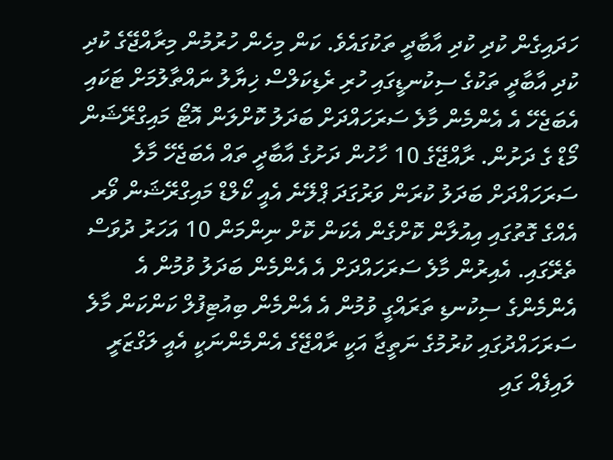ހަދައިގެން ކުދި ކުދި އާބާދީ ތަކުގައެވެ. ކަން މިހެން ހުރުމުން މިރާއްޖޭގެ ކުދި ކުދި އާބާދީ ތަކުގެ ސިކުނޑީގައި ހުރި ރެޑިކަލްސް ޚިޔާލު ނައްތާލުމަށް ޓަކައި އެބަޖެހޭ އެ އެންމެން މާލެ ސަރަހައްދަށް ބަދަލު ކޮށްލަން އޮޓޯ މައިގްރޭޝަން މޯޑް ގެ ދަށުން. ރާއްޖޭގެ 10 ހާހުން ދަށުގެ އާބާދީ ތައް އެބަޖެހޭ މާލެ ސަރަހައްދަށް ބަދަލު ކުރަން ވަރުގަދަ ޕްލޭނެ އެއީ ކޯލްޑް މައިގްރޭޝަން ވޯރ އެއްގެ ގޮތުގައި އިއުލާން ކޮށްގެން އެކަން ކޮށް ނިންމަން 10 އަހަރު ދުވަސް ތެރޭގައި. އެއިރުން މާލެ ސަރަހައްދަށް އެ އެންމެން ބަދަލު ވުމުން އެ އެންމެންގެ ސިކުނޑި ތަރައްގީ ވުމުން އެ އެންމެން ބިއުޓިފުލް ކަންކަން މާލެ ސަރަހައްދުގައި ކުރުމުގެ ނަތީޖާ އަކީ ރާއްޖޭގެ އެންމެންނަކީ އެއީ ލަގްޒަރީ ލައިފެއް ގައި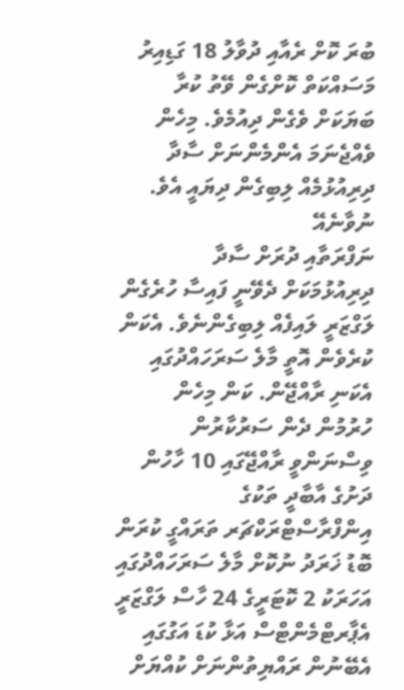ބުރަ ކޮށް ރެއާއި ދުވާލު 18 ގަޑިއިރު މަސައްކަތް ކޮށްގެން ވޭތު ކުރާ ބަޔަކަށް ވެގެން ދިއުމެވެ. މިހެން ވެއްޖެނަމަ އެންމެންނަށް ސާދާ ދިރިއުޅުމެއް ލިބިގެން ދިޔައީ އެވެ.
ނުވާނެއޭ
ނަފްރަތާއި ދުރަށް ސާދާ ދިރިއުޅުމަކަށް ދެވޭނީ ފައިސާ ހުރެގެން ލަގްޒަރީ ލައިފެއް ލިބިގެންނެވެ. އެކަން ކުރެވެން އޮތީ މާލެ ސަރަހައްދުގައި އެކަނި ރާއްޖޭން. ކަން މިހެން ހުރުމުން ދެން ސަރުކާރުން ވިސްނަންވީ ރާއްޖޭގައި 10 ހާހުން ދަށުގެ އާބާދީ ތަކުގެ އިންފްރާސްޓްރަކްޗަރ ތަރައްގީ ކުރަން ބޮޑު ޚަރަދު ނުކޮށް މާލެ ސަރަހައްދުގައި އަހަރަކު 2 ކޮޓަރީގެ 24 ހާސް ލަގްޒަރީ އެޕާރޓްމެންޓްސް އަޅާ ކުޑަ އަގުގައި އެބޭނުން ރައްޔިތުންނަށް ކުއްޔަށް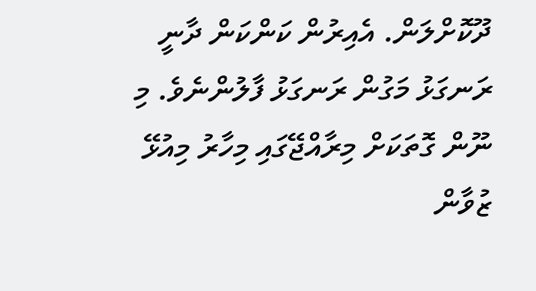ދޫކޮށްލަން. އެއިރުން ކަންކަން ދާނީ ރަނގަޅު މަގުން ރަނގަޅު ފާލުންނެވެ. މި ނޫން ގޮތަކަށް މިރާއްޖޭގައި މިހާރު މިއުޅޭ ޒުވާން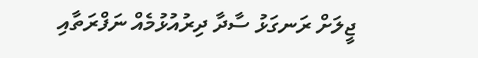ޖީލަށް ރަނގަޅު ސާދާ ދިރުއުޅުމެއް ނަފްރަތާއި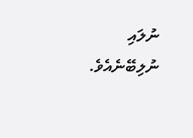ނުލައި ނުލިބޭނެއެވެ.